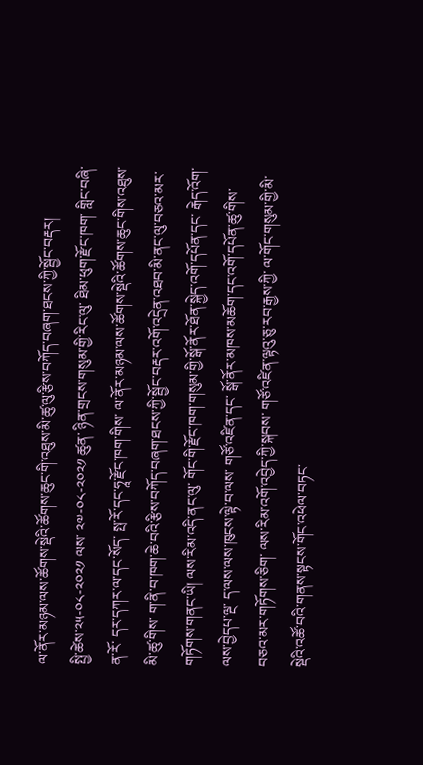ལ་ནོར་མཉམ་ལས་ཚོགས་སྡེའི་ཚོགས་ཆུང་གི་འཐུས་མི་ཚུ་ལུ་རྩིས་བཀོད་བཞག་ཐངས་ཀྱི་སྦྱོང་བརྡར།
སྤྱི་ཚེས་༢༥-༠༨-༢༠༢༡ ལས་ ༢༧-༠༨-༢༠༢༡ ཚུན་ ཉིན་གྲངས་གསུམ་གྱི་རིང་ལུ་ ཐིམ་ཕུག་རྫོང་ཁག་ གླིང་བཞི་ ན་རོ་ དར་དཀར་ལ་དང་སོད་ སྤ་རོ་དང་ཧཱ་རྫོང་ཁག་གིས་ ལ་ནོར་མཉམ་ལས་ཚོགས་སྡེའི་ཚོགས་ཆུང་གིས་འཐུས་མི་ཚུ་གིས་ ག་ནི་བ་ཁག་ཆེ་བའི་རྩིས་བཀོད་བཞག་ཐངས་ཀྱི་སྦྱོང་བརྡར་འགོ་འདྲེན་འཐབ་མི་ནང་ལུ་བཅའ་མར་གཏོགས་གནང་ཡི། ལས་རིམ་འདི་ནང་ལུ་ གོང་གི་རྫོང་ཁག་གསུམ་གྱི་སྒོ་ནོར་ཐོན་སྐྱེད་འགོ་དཔོན་དང་ རྒེད་འོག་ལས་བྱེདཔ་ལྔ་ ད་ལས་ལས་ཁུངས་ལྟེ་བ་ལས་ གཙོ་འཛིན་དང་ སྒོ་ནོར་མཁས་མཆོག་དང་འགོ་དཔོན་ཚུ་གིས་བཅའ་མར་གཏོགས་ཅིག་ ལས་རིམ་འགོ་འབྱེད་ཀྱི་སྐབས་ གཙོ་འཛིན་ལྟའུ་ཅུ་རབ་རྒྱས་ཀྱི་ ལ་གོང་གསུམ་གྱི་མི་སྡེའི་འཚོ་བའི་གནས་སྟངས་གོང་འཕེལ་བཏང་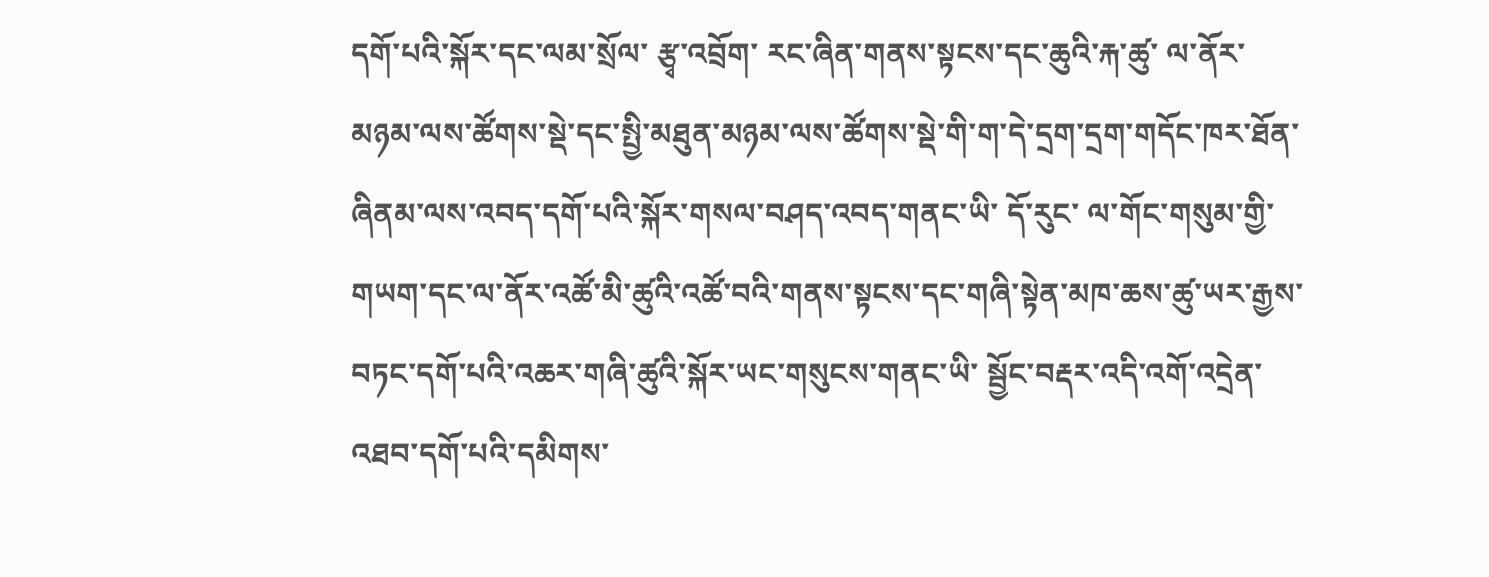དགོ་པའི་སྐོར་དང་ལམ་སྲོལ་ རྩྭ་འབྲོག་ རང་ཞིན་གནས་སྟངས་དང་ཆུའི་རྐ་ཚུ་ ལ་ནོར་མཉམ་ལས་ཚོགས་སྡེ་དང་སྤྱི་མཐུན་མཉམ་ལས་ཚོགས་སྡེ་གི་ག་དེ་དྲག་དྲག་གདོང་ཁར་ཐོན་ཞིནམ་ལས་འབད་དགོ་པའི་སྐོར་གསལ་བཤད་འབད་གནང་ཡི་ དོ་རུང་ ལ་གོང་གསུམ་གྱི་གཡག་དང་ལ་ནོར་འཚོ་མི་ཚུའི་འཚོ་བའི་གནས་སྟངས་དང་གཞི་སྟེན་མཁ་ཆས་ཚུ་ཡར་རྒྱས་བཏང་དགོ་པའི་འཆར་གཞི་ཚུའི་སྐོར་ཡང་གསུངས་གནང་ཡི་ སྦྱོང་བརྡར་འདི་འགོ་འདྲེན་འཐབ་དགོ་པའི་དམིགས་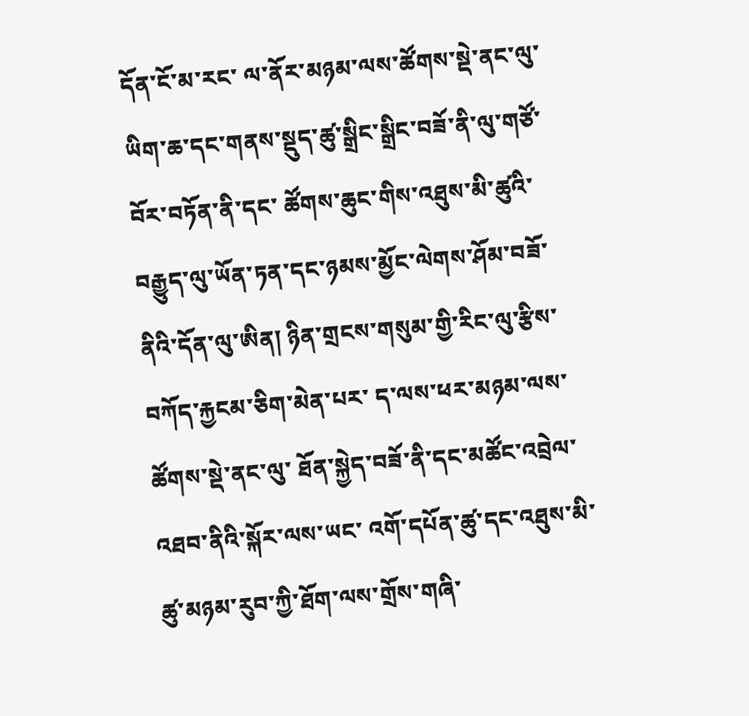དོན་ངོ་མ་རང་ ལ་ནོར་མཉམ་ལས་ཚོགས་སྡེ་ནང་ལུ་ ཡིག་ཆ་དང་གནས་སྡུད་ཚུ་སྒྲིང་སྒྲིང་བཟོ་ནི་ལུ་གཙོ་བོར་བཏོན་ནི་དང་ ཚོགས་ཆུང་གིས་འཐུས་མི་ཚུའི་བརྒྱུད་ལུ་ཡོན་ཏན་དང་ཉམས་མྱོང་ལེགས་ཤོམ་བཟོ་ནིའི་དོན་ལུ་ཨིན། ཉིན་གྲངས་གསུམ་གྱི་རིང་ལུ་རྩིས་བཀོད་རྐྱངམ་ཅིག་མེན་པར་ ད་ལས་ཕར་མཉམ་ལས་ཚོགས་སྡེ་ནང་ལུ་ ཐོན་སྐྱེད་བཟོ་ནི་དང་མཚོང་འབྲེལ་འཐབ་ནིའི་སྐོར་ལས་ཡང་ འགོ་དཔོན་ཚུ་དང་འཐུས་མི་ཚུ་མཉམ་རུབ་ཀྱི་ཐོག་ལས་གྲོས་གཞི་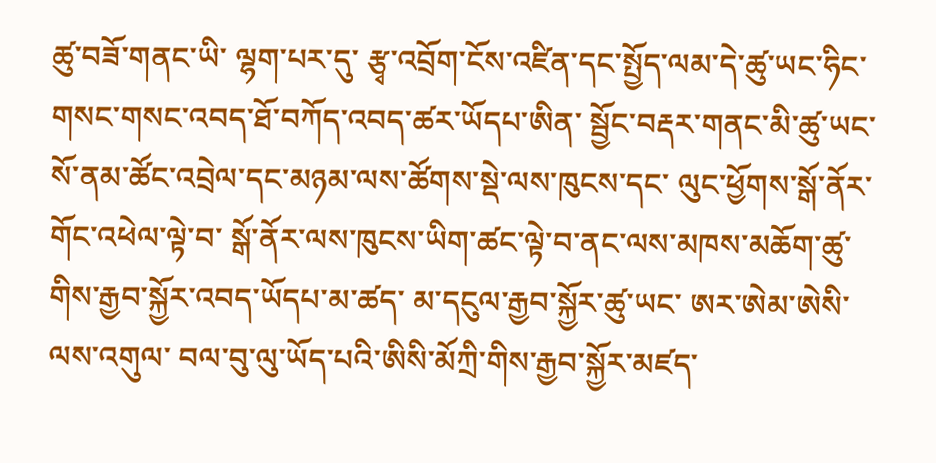ཚུ་བཟོ་གནང་ཡི་ ལྷག་པར་དུ་ རྩྭ་འབྲོག་ངོས་འཛིན་དང་སྤྱོད་ལམ་དེ་ཚུ་ཡང་ཧིང་གསང་གསང་འབད་ཐོ་བཀོད་འབད་ཚར་ཡོདཔ་ཨིན་ སྦྱོང་བརྡར་གནང་མི་ཚུ་ཡང་སོ་ནམ་ཚོང་འབྲེལ་དང་མཉམ་ལས་ཚོགས་སྡེ་ལས་ཁུངས་དང་ ལུང་ཕྱོགས་སྒོ་ནོར་གོང་འཕེལ་ལྟེ་བ་ སྒོ་ནོར་ལས་ཁུངས་ཡིག་ཚང་ལྟེ་བ་ནང་ལས་མཁས་མཆོག་ཚུ་གིས་རྒྱབ་སྐྱོར་འབད་ཡོདཔ་མ་ཚད་ མ་དངུལ་རྒྱབ་སྐྱོར་ཚུ་ཡང་ ཨར་ཨེམ་ཨེསི་ལས་འགུལ་ བལ་བུ་ལུ་ཡོད་པའི་ཨིསི་མོཀྲི་གིས་རྒྱབ་སྐྱོར་མཛད་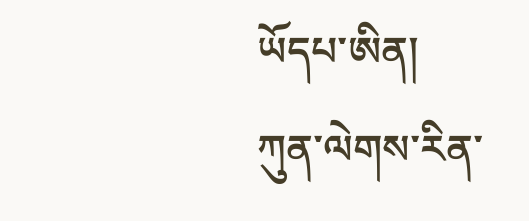ཡོདཔ་ཨིན།
ཀུན་ལེགས་རིན་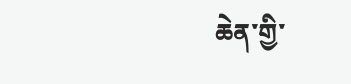ཆེན་གྱི་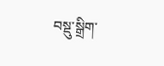བསྡུ་སྒྲིག་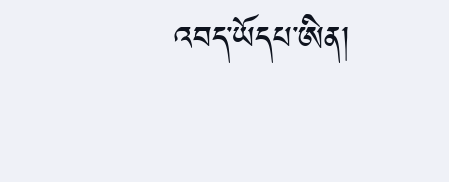འབད་ཡོདཔ་ཨིན།